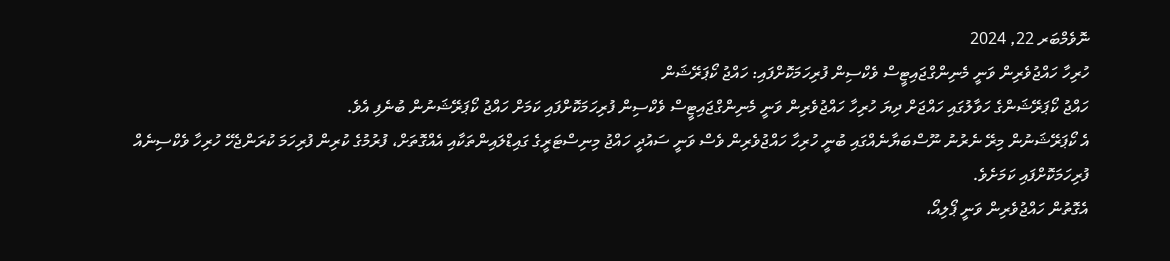ނޮވެމްބަރ 22, 2024
ހުރިހާ ހައްޖުވެރިން ވަނީ މެނިންގްޖައިޓީސް ވެކްސިން ފުރިހަމަކޮށްފައި: ހައްޖު ކޯޕަރޭޝަން
ހައްޖު ކޯޕަރޭޝަންގެ ހަވާލުގައި ހައްޖަށް ދިޔަ ހުރިހާ ހައްޖުވެރިން ވަނީ މެނިންގްޖައިޓީސް ވެކްސިން ފުރިހަމަކޮށްފައި ކަމަށް ހައްޖު ކޯޕަރޭޝަނުން ބުނެފި އެވެ.
އެ ކޯޕަރޭޝަނުން މިރޭ ނެރުނު ނޫސްބަޔާނެއްގައި ބުނީ ހުރިހާ ހައްޖުވެރިން ވެސް ވަނީ ސައުދީ ހައްޖު މިނިސްޓަރީގެ ގައިޑްލައިންތަކާއި އެއްގޮތަށް، ފުރުމުގެ ކުރިން ފުރިހަމަ ކުރަންޖެހޭ ހުރިހާ ވެކްސިނެއް ފުރިހަމަކޮށްފައި ކަމަށެވެ.
އެގޮތުން ހައްޖުވެރިން ވަނީ ޕޯލިއޯ،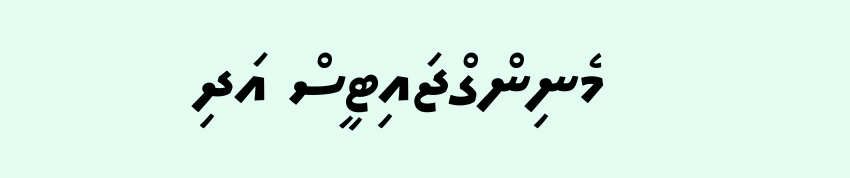މެނިންގްޖައިޓީސް އަދި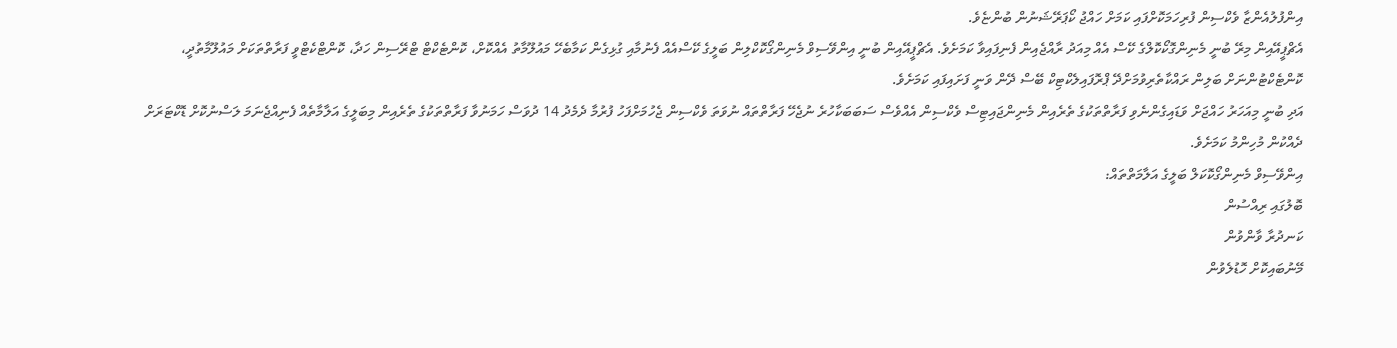އިންފުލުއެންޒާ ވެކްސިން ފުރިހަމަކޮށްފައި ކަމަށް ހައްޖު ކޯޕަރޭޝަނުން ބުންޏެވެ.
އެޗްޕީއޭއިން މިރޭ ބުނީ މެނިންގޮކޯކޮލްގެ ކޭސް އެއް މިއަދު ރާއްޖެއިން ފެނިފައިވާ ކަމަށެވެ. އެޗްޕީއޭއިން ބުނީ އިންވޭސިވް މެނިންގޯކޮކްލިން ބަލީގެ ކޭސްއެއް ފެނުމާއި ގުޅިގެން ކަމާބެހޭ މައުލޫމާތު އެއްކޮށް، ކޮންޓެކްޓް ޓްރޭސިން ހަދާ، ކޮންޓްކެޓްވީ ފަރާތްތަކަށް މައުލޫމާތުދީ، ކޮންޓެކްޓުންނަށް ބަލިން ރައްކާތެރިވުމަށްދޭ ޕްރޮފައިލެކްޓިކް ބޭސް ދޭން ވަނީ ފަށައިފައި ކަމަށެވެ.
އަދި ބުނީ މިއަހަރު ހައްޖަށް ވަޑައިގެންނެވި ފަރާތްތަކުގެ ތެރެއިން މެނިންޖައިޓިސް ވެކްސިން އެއްވެސް ސަބަބަކާހުރެ ނުޖެހޭ ފަރާތްތައް ނުވަތަ ވެކްސިން ޖެހުމަށްފަހު ފުރުމާ ދެމެދު 14 ދުވަސް ހަމަނުވާ ފަރާތްތަކުގެ ތެރެއިން މިބަލީގެ އަލާމާތެއް ފެނިއްޖެނަމަ ލަސްނުކޮށް ޑޮކްޓަރަށް ދެއްކުން މުހިންމު ކަމަށެވެ.
އިންވޭސިވް މެނިންގޯކޮކަލް ބަލީގެ އަލާމަތްތައް:
ބޮލުގައި ރިއްސުން
ކަނދުރާ ވާންވުން
މޭނުބައިކޮށް ހޮޑުލެވުން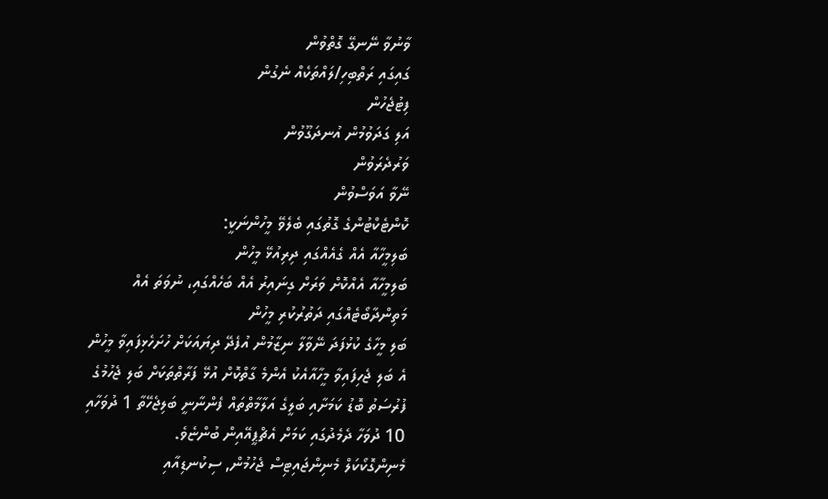ވާނުވާ ނޭނގޭ ގޮތްވުން
ގައިގައި ރަތްބިހި/ލައްތަކެއް ނެގުން
ފިޓުޖެހުން
އަލި ގަދަވުމުން އުނދަގޫވުން
ވަރުދެރަވުން
ނޭވާ އަވަސްވުން
ކޮންޓެކްޓުންގެ ގޮތުގައި ބެލެވޭ މީހުންނަކީ:
ބަލިމީހާއާ އެއް ގެއެއްގައި ދިރިއުޅޭ މީހުން
ބަލިމީހާއާ އެއްކޮށް ވަރަށް ގިނައިރު އެއް ބަހެއްގައި، ނުވަތަ އެއް މަތިންދާބޯޓެއްގައި ދަތުރުކުރި މީހުން
ބަލި މީހާގެ ކުޅުފަދަ ނޭވާލާ ނިޒާމުން އުފެދޭ ދިޔައަކަށް ހުށަހެޅިފައިވާ މީހުން
އެ ބަލި ޖެހިފައިވާ މީހާއާއެކު އެންމެ ގާތްކޮށް އުޅޭ ފަރާތްތަކަށް ބަލި ޖެހުމުގެ ފުރުސަތު ބޮޑު ކަމަށާއި ބަލީގެ އަލާމާތްތައް ފެންނާނީ ބަލިޖެހޭތާ 1 ދުވަހާއި 10 ދުވަހާ ދެމެދުގައި ކަމަށް އެޗްޕީއޭއިން ބުންޏެވެ.
މެނިންގޮކޯކަލް މެނިންޖައިޓިސް ޖެހުމުން, ސިކުނޑިއާއި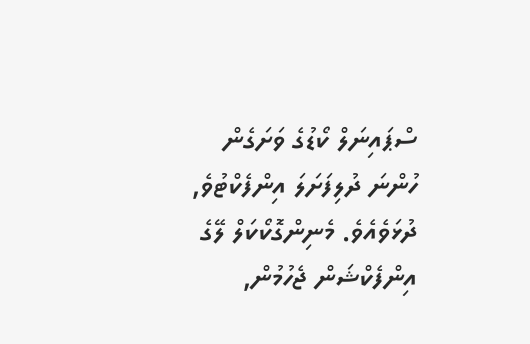ސްޕައިނަލް ކޯޑުގެ ވަށަގެން ހުންނަ ދުލިފަށަލަ އިންފެކްޓުވެ, ދުޅަވެއެވެ. މެނިންގޮކޯކަލް ލޭގެ އިންފެކްޝަން ޖެހުމުން,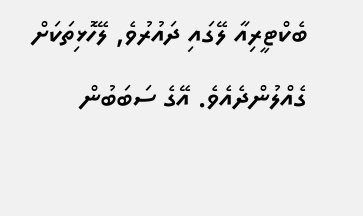ބެކްޓީރިއާ ލޭގައި ދައުރުވެ, ލޭހޮޅިތަކަށް ގެއްލުންދެއެވެ. އޭގެ ސަބަބުން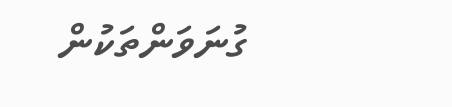ގުނަވަންތަކުން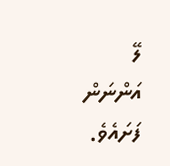ލޭ އަންނަން ފަށައެވެ.